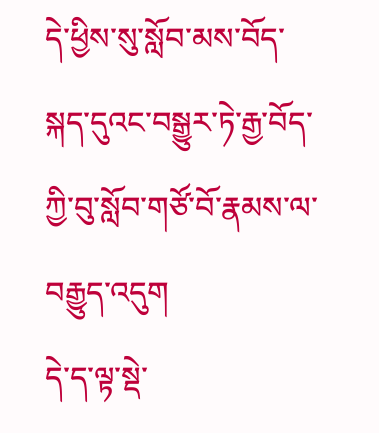དེ་ཕྱིས་སུ་སློབ་མས་བོད་སྐད་དུའང་བསྒྱུར་ཏེ་རྒྱ་བོད་ཀྱི་བུ་སློབ་གཙོ་བོ་རྣམས་ལ་བརྒྱུད་འདུག
དེ་ད་ལྟ་སྡེ་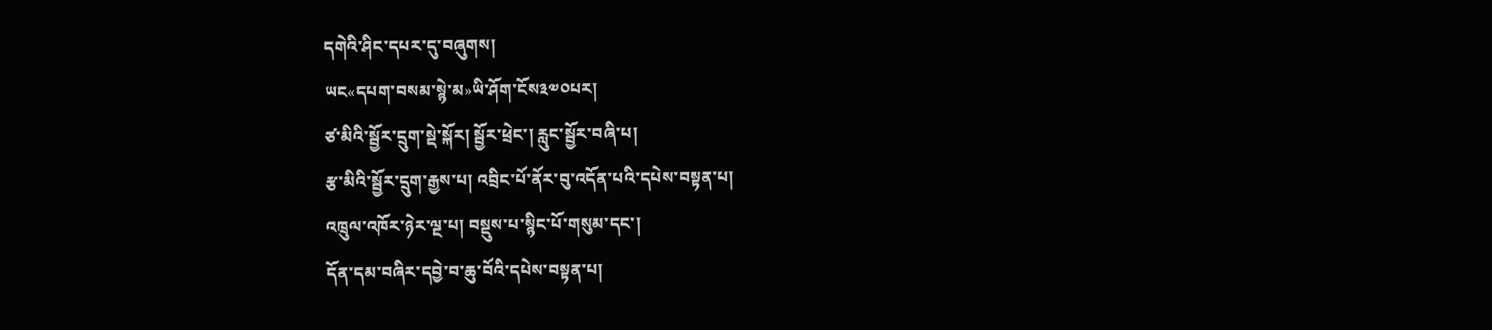དགེའི་ཤིང་དཔར་དུ་བཞུགས།
ཡང«དཔག་བསམ་སྙེ་མ»ཡི་ཤོག་ངོས༣༧༠པར།
ཙ་མིའི་སྦྱོར་དྲུག་སྡེ་སྐོར། སྦྱོར་ཕྲེང་། རླུང་སྦྱོར་བཞི་པ།
རྩ་མིའི་སྦྱོར་དྲུག་རྒྱས་པ། འབྲིང་པོ་ནོར་བུ་འདོན་པའི་དཔེས་བསྟན་པ།
འཁྲུལ་འཁོར་ཉེར་ལྔ་པ། བསྡུས་པ་སྙིང་པོ་གསུམ་དང་།
དོན་དམ་བཞིར་དབྱེ་བ་ཆུ་བོའི་དཔེས་བསྟན་པ།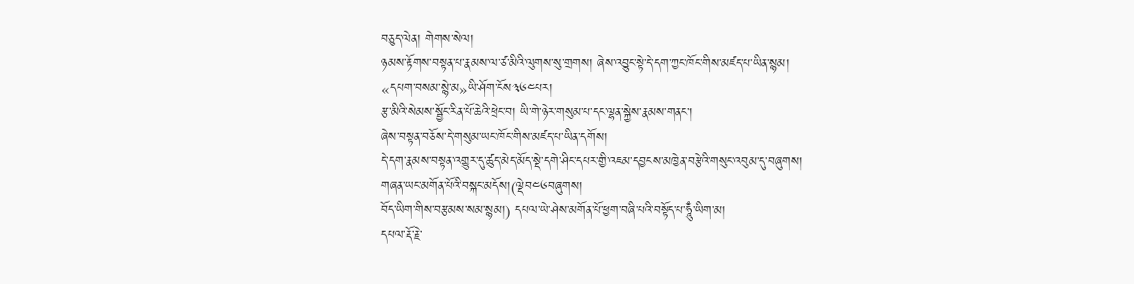བཅུད་ལེན། གེགས་སེལ།
ཉམས་རྟོགས་བསྟན་པ་རྣམས་ལ་ཙ་མིའི་ལུགས་སུ་གྲགས། ཞེས་འབྱུང་སྟེ་དེ་དག་ཀྱང་ཁོང་གིས་མཛད་པ་ཡིན་སྙམ།
«དཔག་བསམ་སྙེ་མ»ཡི་ཤོག་ངོས༣༦༤པར།
རྩ་མིའི་སེམས་སྦྱོང་རིན་པོ་ཆེའི་ཕྲེང་བ། ཡི་གེ་ཉེར་གསུམ་པ་དང་ལྷན་སྐྱེས་རྣམས་གནང་།
ཞེས་བསྟན་བཅོས་དེ་གསུམ་ཡང་ཁོང་གིས་མཛད་པ་ཡིན་དགོས།
དེ་དག་རྣམས་བསྟན་འགྱུར་དུ་ཚུད་མེད་མོད་སྡེ་དགེ་ཤིང་དཔར་གྱི་འཇམ་དབྱངས་མཁྱེན་བརྩེའི་གསུང་འབུམ་དུ་བཞུགས།
གཞན་ཡང་མགོན་པོའི་བསྐང་མདོས།(ལྡེབ༤༦བཞུགས།
བོད་ཡིག་གིས་བརྩམས་སམ་སྙམ།) དཔལ་ཡེ་ཤེས་མགོན་པོ་ཕྱག་བཞི་པའི་བསྟོད་པ་ཧཱུྃ་ཡིག་མ།
དཔལ་རྡོ་རྗེ་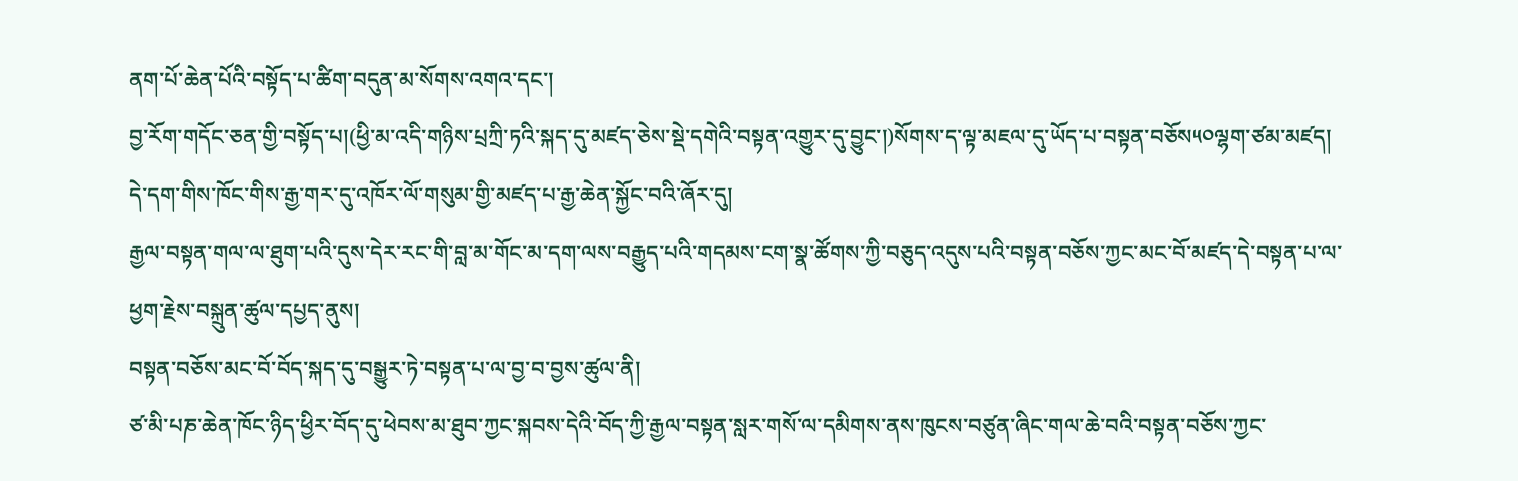ནག་པོ་ཆེན་པོའི་བསྟོད་པ་ཚིག་བདུན་མ་སོགས་འགའ་དང་།
བྱ་རོག་གདོང་ཅན་གྱི་བསྟོད་པ།(ཕྱི་མ་འདི་གཉིས་པྲཀྲི་ཏའི་སྐད་དུ་མཛད་ཅེས་སྡེ་དགེའི་བསྟན་འགྱུར་དུ་བྱུང་།)སོགས་ད་ལྟ་མཇལ་དུ་ཡོད་པ་བསྟན་བཅོས༥༠ལྷག་ཙམ་མཛད།
དེ་དག་གིས་ཁོང་གིས་རྒྱ་གར་དུ་འཁོར་ལོ་གསུམ་གྱི་མཛད་པ་རྒྱ་ཆེན་སྐྱོང་བའི་ཞོར་དུ།
རྒྱལ་བསྟན་གལ་ལ་ཐུག་པའི་དུས་དེར་རང་གི་བླ་མ་གོང་མ་དག་ལས་བརྒྱུད་པའི་གདམས་ངག་སྣ་ཚོགས་ཀྱི་བཅུད་འདུས་པའི་བསྟན་བཅོས་ཀྱང་མང་བོ་མཛད་དེ་བསྟན་པ་ལ་ཕྱག་རྗེས་བསྐྲུན་ཚུལ་དཔྱད་ནུས།
བསྟན་བཅོས་མང་བོ་བོད་སྐད་དུ་བསྒྱུར་ཏེ་བསྟན་པ་ལ་བྱ་བ་བྱས་ཚུལ་ནི།
ཙ་མི་པཎ་ཆེན་ཁོང་ཉིད་ཕྱིར་བོད་དུ་ཕེབས་མ་ཐུབ་ཀྱང་སྐབས་དེའི་བོད་ཀྱི་རྒྱལ་བསྟན་སླར་གསོ་ལ་དམིགས་ནས་ཁུངས་བཙུན་ཞིང་གལ་ཆེ་བའི་བསྟན་བཅོས་ཀྱང་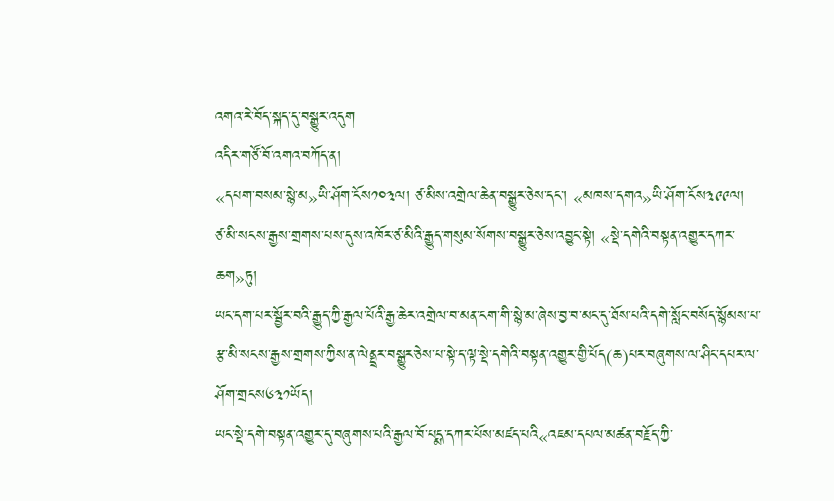འགའ་རེ་བོད་སྐད་དུ་བསྒྱུར་འདུག
འདིར་གཙོ་བོ་འགའ་བཀོད་ན།
«དཔག་བསམ་སྙེ་མ»ཡི་ཤོག་ངོས༡༠༣ལ། ཙ་མིས་འགྲེལ་ཆེན་བསྒྱུར་ཅེས་དང་། «མཁས་དགའ»ཡི་ཤོག་ངོས༣༩༩ལ།
ཙ་མི་སངས་རྒྱས་གྲགས་པས་དུས་འཁོར་ཙ་མིའི་རྒྱུད་གསུམ་སོགས་བསྒྱུར་ཅེས་འབྱུང་སྟེ། «སྡེ་དགེའི་བསྟན་འགྱུར་དཀར་ཆག»ཏུ།
ཡང་དག་པར་སྦྱོར་བའི་རྒྱུད་ཀྱི་རྒྱལ་པོའི་རྒྱ་ཆེར་འགྲེལ་བ་མན་ངག་གི་སྙེ་མ་ཞེས་བྱ་བ་མང་དུ་ཐོས་པའི་དགེ་སློང་བསོད་སྙོམས་པ་རྩ་མི་སངས་རྒྱས་གྲགས་ཀྱིས་ན་ལེནྡྲར་བསྒྱུར་ཅེས་པ་སྟེ་ད་ལྟ་སྡེ་དགེའི་བསྟན་འགྱུར་གྱི་པོད(ཆ)པར་བཞུགས་ལ་ཤིང་དཔར་ལ་ཤོག་གྲངས༦༣༡ཡོད།
ཡང་སྡེ་དགེ་བསྟན་འགྱུར་དུ་བཞུགས་པའི་རྒྱལ་བོ་པདྨ་དཀར་པོས་མཛད་པའི«འཇམ་དཔལ་མཚན་བརྗོད་ཀྱི་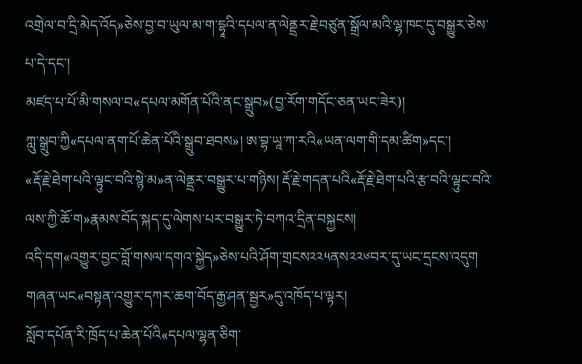འགྲེལ་བ་དྲི་མེད་འོད»ཅེས་བྱ་བ་ཡུལ་མ་ག་དྷཱའི་དཔལ་ན་ལེནྡྲར་རྗེ་བཙུན་སྒྲོལ་མའི་ལྷ་ཁང་དུ་བསྒྱུར་ཅེས་པ་དེ་དང་།
མཛད་པ་པོ་མི་གསལ་བ«དཔལ་མགོན་པོའི་ནང་སྒྲུབ»(བྱ་རོག་གདོང་ཅན་ཡང་ཟེར)།
ཀླུ་སྒྲུབ་ཀྱི«དཔལ་ནག་པོ་ཆེན་པོའི་སྒྲུབ་ཐབས»། ཨ་བྷ་ཡཱ་ཀ་རའི«ཡན་ལག་གི་དམ་ཚིག»དང་།
«རྡོ་རྗེ་ཐེག་པའི་ལྟུང་བའི་སྙེ་མ»ན་ལེནྡྲར་བསྒྱུར་པ་གཉིས། རྡོ་རྗེ་གདན་པའི«རྡོ་རྗེ་ཐེག་པའི་རྩ་བའི་ལྟུང་བའི་ལས་ཀྱི་ཆོ་ག»རྣམས་བོད་སྐད་དུ་ལེགས་པར་བསྒྱུར་ཏེ་བཀའ་དྲིན་བསྐྱངས།
འདི་དག«འགྱུར་བྱང་བློ་གསལ་དགའ་སྐྱེད»ཅེས་པའི་ཤོག་གྲངས༢༢༥ནས༢༢༦བར་དུ་ཡང་དྲངས་འདུག
གཞན་ཡང«བསྟན་འགྱུར་དཀར་ཆག་བོད་རྒྱ་ཤན་སྦྱར»དུ་འཁོད་པ་ལྟར།
སློབ་དཔོན་རི་ཁྲོད་པ་ཆེན་པོའི«དཔལ་ལྷན་ཅིག་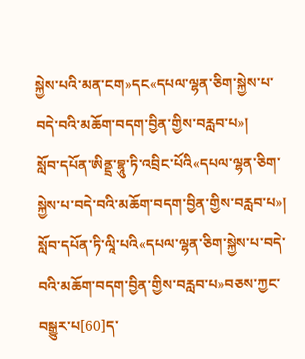སྐྱེས་པའི་མན་ངག»དང«དཔལ་ལྷན་ཅིག་སྐྱེས་པ་བདེ་བའི་མཆོག་བདག་བྱིན་གྱིས་བརླབ་པ»།
སློབ་དཔོན་ཨིནྡྲ་བྷཱུ་ཏི་འབྲིང་པོའི«དཔལ་ལྷན་ཅིག་སྐྱེས་པ་བདེ་བའི་མཆོག་བདག་བྱིན་གྱིས་བརླབ་པ»།
སློབ་དཔོན་ཏི་ལཱི་པའི«དཔལ་ལྷན་ཅིག་སྐྱེས་པ་བདེ་བའི་མཆོག་བདག་བྱིན་གྱིས་བརླབ་པ»བཅས་ཀྱང་བསྒྱུར་པ[60]ད་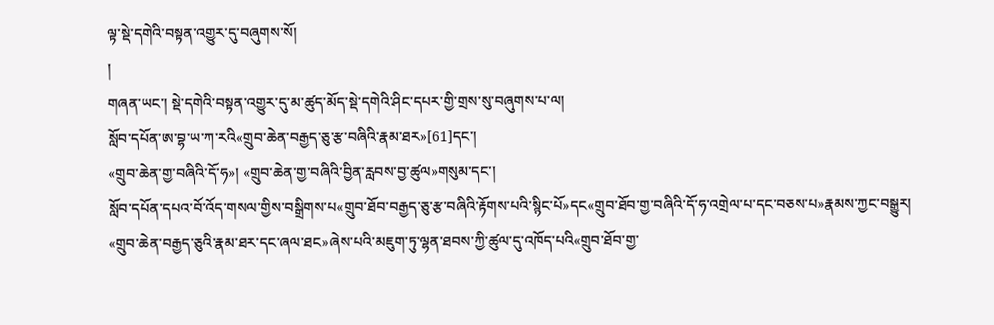ལྟ་སྡེ་དགེའི་བསྟན་འགྱུར་དུ་བཞུགས་སོ།
།
གཞན་ཡང་། སྡེ་དགེའི་བསྟན་འགྱུར་དུ་མ་ཚུད་མོད་སྡེ་དགེའི་ཤིང་དཔར་གྱི་གྲས་སུ་བཞུགས་པ་ལ།
སློབ་དཔོན་ཨ་བྷ་ཡ་ཀ་རའི«གྲུབ་ཆེན་བརྒྱད་ཅུ་རྩ་བཞིའི་རྣམ་ཐར»[61]དང་།
«གྲུབ་ཆེན་གྱ་བཞིའི་དོ་ཧ»། «གྲུབ་ཆེན་གྱ་བཞིའི་བྱིན་རླབས་བྱ་ཚུལ»གསུམ་དང་།
སློབ་དཔོན་དཔའ་བོ་འོད་གསལ་གྱིས་བསྒྲིགས་པ«གྲུབ་ཐོབ་བརྒྱད་ཅུ་རྩ་བཞིའི་རྟོགས་པའི་སྙིང་པོ»དང«གྲུབ་ཐོབ་གྱ་བཞིའི་དོ་ཧ་འགྲེལ་པ་དང་བཅས་པ»རྣམས་ཀྱང་བསྒྱུར།
«གྲུབ་ཆེན་བརྒྱད་ཅུའི་རྣམ་ཐར་དང་ཞལ་ཐང»ཞེས་པའི་མཇུག་ཏུ་ལྷན་ཐབས་ཀྱི་ཚུལ་དུ་འཁོད་པའི«གྲུབ་ཐོབ་གྱ་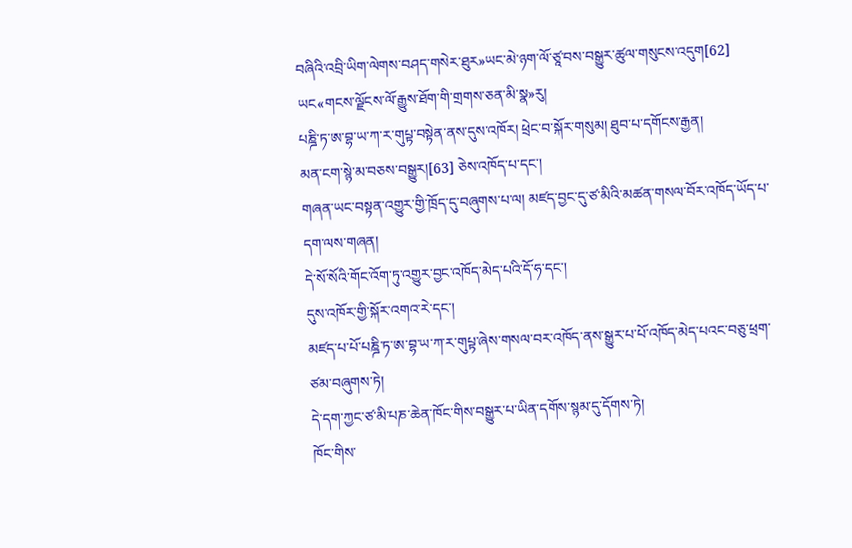བཞིའི་འབྲི་ཡིག་ལེགས་བཤད་གསེར་ཐུར»ཡང་མེ་ཉག་ལོ་ཙཱ་བས་བསྒྱུར་ཚུལ་གསུངས་འདུག[62]
ཡང«གངས་ལྗོངས་ལོ་རྒྱུས་ཐོག་གི་གྲགས་ཅན་མི་སྣ»རུ།
པཎྜི་ཏ་ཨ་བྷ་ཡ་ཀ་ར་གུཔྟ་བསྟེན་ནས་དུས་འཁོར། ཕྲེང་བ་སྐོར་གསུམ། ཐུབ་པ་དགོངས་རྒྱན།
མན་ངག་སྙེ་མ་བཅས་བསྒྱུར།[63] ཅེས་འཁོད་པ་དང་།
གཞན་ཡང་བསྟན་འགྱུར་གྱི་ཁྲོད་དུ་བཞུགས་པ་ལ། མཛད་བྱང་དུ་ཙ་མིའི་མཚན་གསལ་བོར་འཁོད་ཡོད་པ་དག་ལས་གཞན།
དེ་སོ་སོའི་གོང་འོག་ཏུ་འགྱུར་བྱང་འཁོད་མེད་པའི་དོ་ཧ་དང་།
དུས་འཁོར་གྱི་སྐོར་འགའ་རེ་དང་།
མཛད་པ་པོ་པཎྜི་ཏ་ཨ་བྷ་ཡ་ཀ་ར་གུཔྟ་ཞེས་གསལ་བར་འཁོད་ནས་སྒྱུར་པ་པོ་འཁོད་མེད་པའང་བཅུ་ཕྲག་ཙམ་བཞུགས་ཏེ།
དེ་དག་ཀྱང་ཙ་མི་པཎ་ཆེན་ཁོང་གིས་བསྒྱུར་པ་ཡིན་དགོས་སྙམ་དུ་དོགས་ཏེ།
ཁོང་གིས་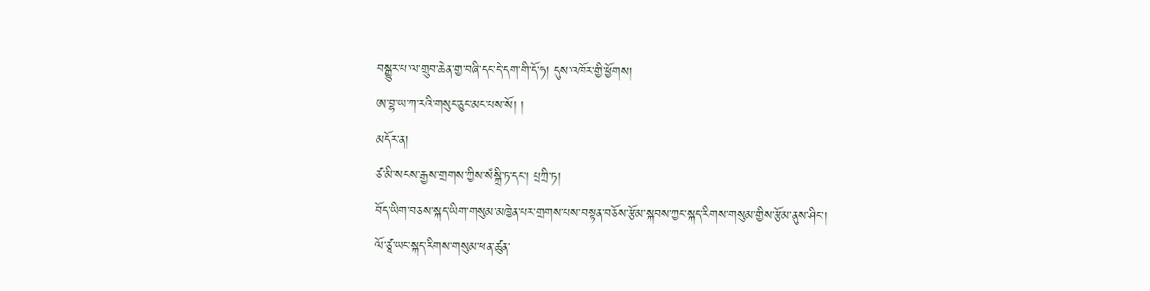བསྒྱུར་པ་ལ་གྲུབ་ཆེན་གྱ་བཞི་དང་དེ་དག་གི་དོ་ཧ། དུས་འཁོར་གྱི་ཕྱོགས།
ཨ་བྷ་ཡ་ཀ་རའི་གསུང་ཅུང་མང་པས་སོ། །
མདོར་ན།
ཙ་མི་སངས་རྒྱས་གྲགས་ཀྱིས་སཾསྐྲི་ཏ་དང་། པྲཀྲི་ཏ།
བོད་ཡིག་བཅས་སྐད་ཡིག་གསུམ་མཁྱེན་པར་གྲགས་པས་བསྟན་བཅོས་རྩོམ་སྐབས་ཀྱང་སྐད་རིགས་གསུམ་གྱིས་རྩོམ་ནུས་ཤིང་།
ལོ་ཙཱ་ཡང་སྐད་རིགས་གསུམ་ཕན་ཚུན་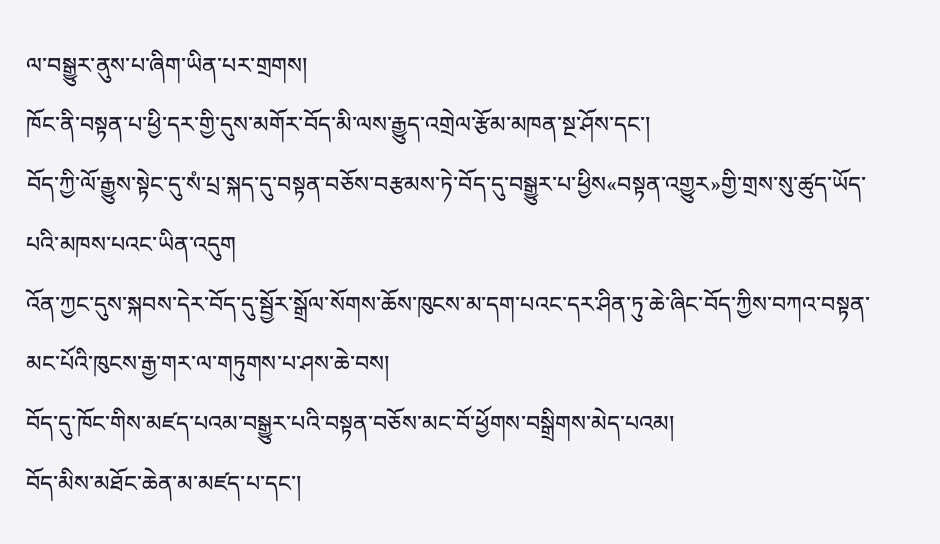ལ་བསྒྱུར་ནུས་པ་ཞིག་ཡིན་པར་གྲགས།
ཁོང་ནི་བསྟན་པ་ཕྱི་དར་གྱི་དུས་མགོར་བོད་མི་ལས་རྒྱུད་འགྲེལ་རྩོམ་མཁན་སྔ་ཤོས་དང་།
བོད་ཀྱི་ལོ་རྒྱུས་སྟེང་དུ་སཾ་པྲ་སྐད་དུ་བསྟན་བཅོས་བརྩམས་ཏེ་བོད་དུ་བསྒྱུར་པ་ཕྱིས«བསྟན་འགྱུར»གྱི་གྲས་སུ་ཚུད་ཡོད་པའི་མཁས་པའང་ཡིན་འདུག
འོན་ཀྱང་དུས་སྐབས་དེར་བོད་དུ་སྦྱོར་སྒྲོལ་སོགས་ཆོས་ཁུངས་མ་དག་པའང་དར་ཤིན་ཏུ་ཆེ་ཞིང་བོད་ཀྱིས་བཀའ་བསྟན་མང་པོའི་ཁུངས་རྒྱ་གར་ལ་གཏུགས་པ་ཤས་ཆེ་བས།
བོད་དུ་ཁོང་གིས་མཛད་པའམ་བསྒྱུར་པའི་བསྟན་བཅོས་མང་བོ་ཕྱོགས་བསྒྲིགས་མེད་པའམ།
བོད་མིས་མཐོང་ཆེན་མ་མཛད་པ་དང་།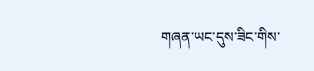གཞན་ཡང་དུས་ཟིང་གིས་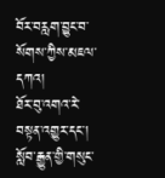བོར་བརླག་བྱུང་བ་སོགས་ཀྱིས་མཇལ་དཀའ།
ཐོར་བུ་འགའ་རེ་བསྟན་འགྱུར་དང་། སློབ་རྒྱུན་གྱི་གསུང་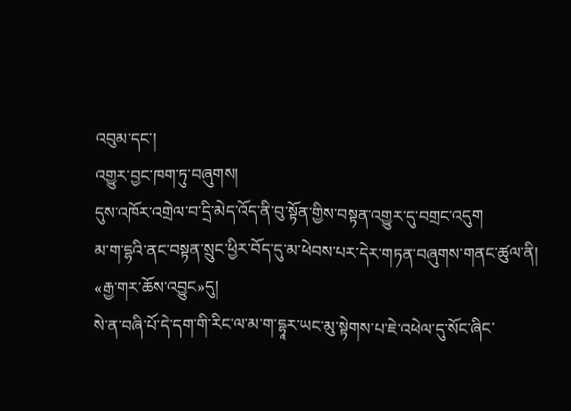འབུམ་དང་།
འགྱུར་བྱང་ཁག་ཏུ་བཞུགས།
དུས་འཁོར་འགྲེལ་བ་དྲི་མེད་འོད་ནི་བུ་སྟོན་གྱིས་བསྟན་འགྱུར་དུ་བགྲང་འདུག
མ་ག་དྷའི་ནང་བསྟན་སྲུང་ཕྱིར་བོད་དུ་མ་ཕེབས་པར་དེར་གཏན་བཞུགས་གནང་ཚུལ་ནི།
«རྒྱ་གར་ཆོས་འབྱུང»དུ།
སེ་ན་བཞི་པོ་དེ་དག་གི་རིང་ལ་མ་ག་དྷཱར་ཡང་མུ་སྟེགས་པ་ཇེ་འཕེལ་དུ་སོང་ཞིང་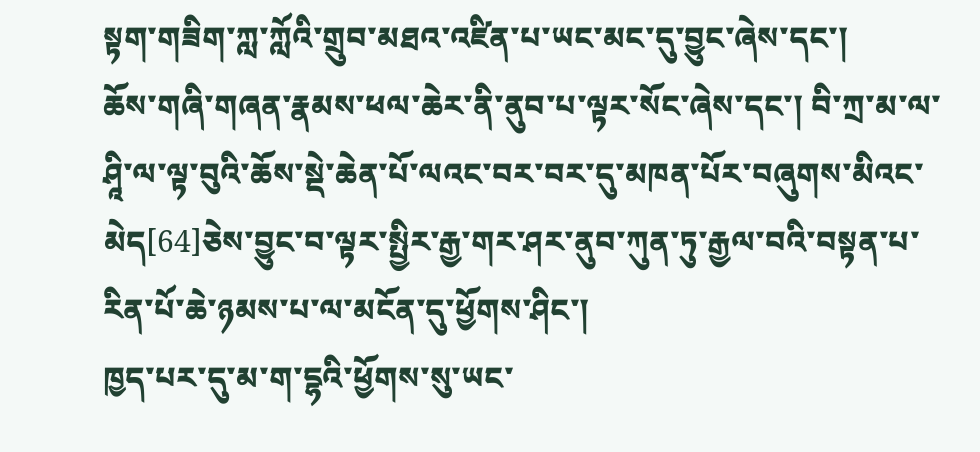སྟག་གཟིག་ཀླ་ཀློའི་གྲུབ་མཐའ་འཛིན་པ་ཡང་མང་དུ་བྱུང་ཞེས་དང་།
ཆོས་གཞི་གཞན་རྣམས་ཕལ་ཆེར་ནི་ནུབ་པ་ལྟར་སོང་ཞེས་དང་། བི་ཀྲ་མ་ལ་ཤཱི་ལ་ལྟ་བུའི་ཆོས་སྡེ་ཆེན་པོ་ལའང་བར་བར་དུ་མཁན་པོར་བཞུགས་མིའང་མེད[64]ཅེས་བྱུང་བ་ལྟར་སྤྱིར་རྒྱ་གར་ཤར་ནུབ་ཀུན་ཏུ་རྒྱལ་བའི་བསྟན་པ་རིན་པོ་ཆེ་ཉམས་པ་ལ་མངོན་དུ་ཕྱོགས་ཤིང་།
ཁྱད་པར་དུ་མ་ག་དྷའི་ཕྱོགས་སུ་ཡང་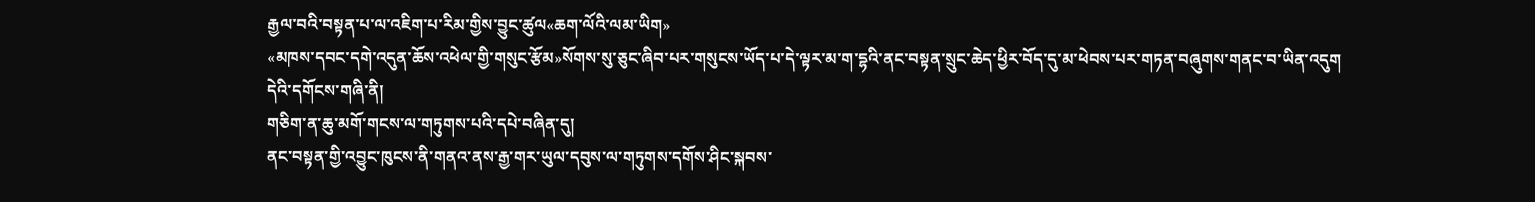རྒྱལ་བའི་བསྟན་པ་ལ་འཇིག་པ་རིམ་གྱིས་བྱུང་ཚུལ«ཆག་ལོའི་ལམ་ཡིག»
«མཁས་དབང་དགེ་འདུན་ཆོས་འཕེལ་གྱི་གསུང་རྩོམ»སོགས་སུ་ཅུང་ཞིབ་པར་གསུངས་ཡོད་པ་དེ་ལྟར་མ་ག་དྷའི་ནང་བསྟན་སྲུང་ཆེད་ཕྱིར་བོད་དུ་མ་ཕེབས་པར་གཏན་བཞུགས་གནང་བ་ཡིན་འདུག
དེའི་དགོངས་གཞི་ནི།
གཅིག་ན་ཆུ་མགོ་གངས་ལ་གཏུགས་པའི་དཔེ་བཞིན་དུ།
ནང་བསྟན་གྱི་འབྱུང་ཁུངས་ནི་གནའ་ནས་རྒྱ་གར་ཡུལ་དབུས་ལ་གཏུགས་དགོས་ཤིང་སྐབས་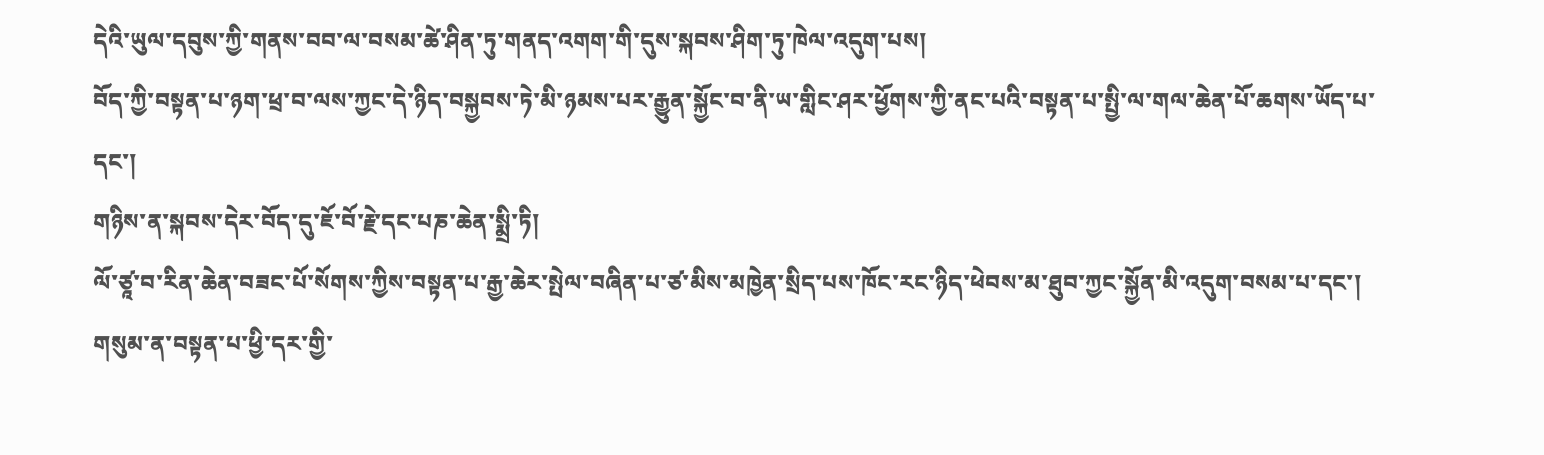དེའི་ཡུལ་དབུས་ཀྱི་གནས་བབ་ལ་བསམ་ཚེ་ཤིན་ཏུ་གནད་འགག་གི་དུས་སྐབས་ཤིག་ཏུ་ཁེལ་འདུག་པས།
བོད་ཀྱི་བསྟན་པ་ཉག་ཕྲ་བ་ལས་ཀྱང་དེ་ཉིད་བསྐྱབས་ཏེ་མི་ཉམས་པར་རྒྱུན་སྐྱོང་བ་ནི་ཡ་གླིང་ཤར་ཕྱོགས་ཀྱི་ནང་པའི་བསྟན་པ་སྤྱི་ལ་གལ་ཆེན་པོ་ཆགས་ཡོད་པ་དང་།
གཉིས་ན་སྐབས་དེར་བོད་དུ་ཇོ་བོ་རྗེ་དང་པཎ་ཆེན་སྨྲི་ཏི།
ལོ་ཙཱ་བ་རིན་ཆེན་བཟང་པོ་སོགས་ཀྱིས་བསྟན་པ་རྒྱ་ཆེར་སྤེལ་བཞིན་པ་ཙ་མིས་མཁྱེན་སྲིད་པས་ཁོང་རང་ཉིད་ཕེབས་མ་ཐུབ་ཀྱང་སྐྱོན་མི་འདུག་བསམ་པ་དང་།
གསུམ་ན་བསྟན་པ་ཕྱི་དར་གྱི་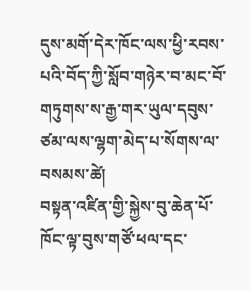དུས་མགོ་དེར་ཁོང་ལས་ཕྱི་རབས་པའི་བོད་ཀྱི་སློབ་གཉེར་བ་མང་བོ་གཏུགས་ས་རྒྱ་གར་ཡུལ་དབུས་ཙམ་ལས་ལྷག་མེད་པ་སོགས་ལ་བསམས་ཚེ།
བསྟན་འཛིན་གྱི་སྐྱེས་བུ་ཆེན་པོ་ཁོང་ལྟ་བུས་གཙོ་ཕལ་དང་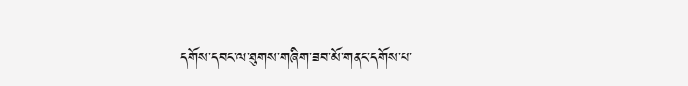དགོས་དབང་ལ་ཐུགས་གཞིག་ཟབ་མོ་གནང་དགོས་པ་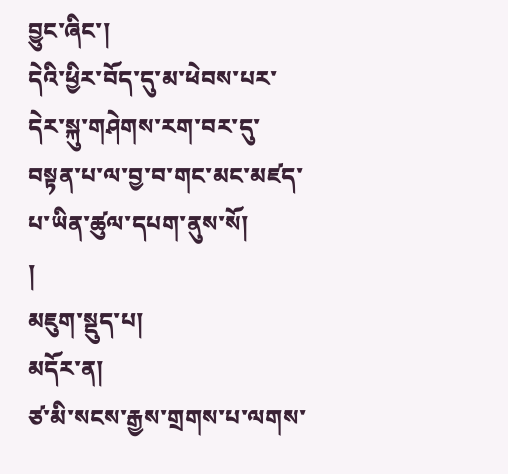བྱུང་ཞིང་།
དེའི་ཕྱིར་བོད་དུ་མ་ཕེབས་པར་དེར་སྐུ་གཤེགས་རག་བར་དུ་བསྟན་པ་ལ་བྱ་བ་གང་མང་མཛད་པ་ཡིན་ཚུལ་དཔག་ནུས་སོ།
།
མཇུག་སྡུད་པ།
མདོར་ན།
ཙ་མི་སངས་རྒྱས་གྲགས་པ་ལགས་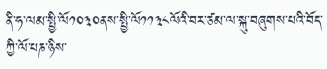ནི་ཧ་ལམ་སྤྱི་ལོ༡༠༣༠ནས་སྤྱི་ལོ༡༡༣༨ལོའི་བར་ཙམ་ལ་སྐུ་བཞུགས་པའི་བོད་ཀྱི་ལོ་པཎ་ཉིས་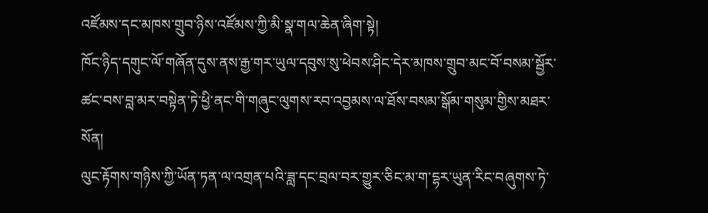འཛོམས་དང་མཁས་གྲུབ་ཉིས་འཛོམས་ཀྱི་མི་སྣ་གལ་ཆེན་ཞིག་སྟེ།
ཁོང་ཉིད་དགུང་ལོ་གཞོན་དུས་ནས་རྒྱ་གར་ཡུལ་དབུས་སུ་ཕེབས་ཤིང་དེར་མཁས་གྲུབ་མང་བོ་བསམ་སྦྱོར་ཚང་བས་བླ་མར་བསྟེན་ཏེ་ཕྱི་ནང་གི་གཞུང་ལུགས་རབ་འབྱམས་ལ་ཐོས་བསམ་སྒོམ་གསུམ་གྱིས་མཐར་སོན།
ལུང་རྟོགས་གཉིས་ཀྱི་ཡོན་ཏན་ལ་འགྲན་པའི་ཟླ་དང་བྲལ་བར་གྱུར་ཅིང་མ་ག་དྷར་ཡུན་རིང་བཞུགས་ཏེ་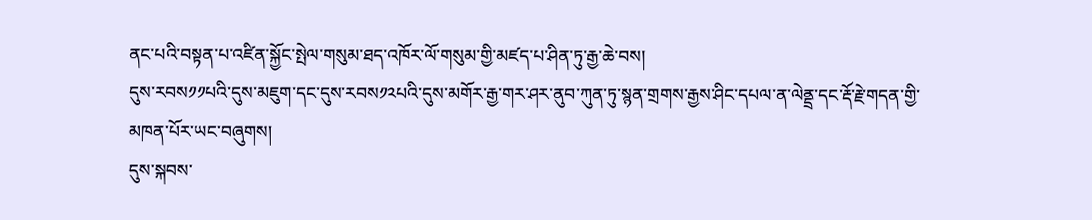ནང་པའི་བསྟན་པ་འཛིན་སྐྱོང་སྤེལ་གསུམ་ཐད་འཁོར་ལོ་གསུམ་གྱི་མཛད་པ་ཤིན་ཏུ་རྒྱ་ཆེ་བས།
དུས་རབས༡༡པའི་དུས་མཇུག་དང་དུས་རབས༡༢པའི་དུས་མགོར་རྒྱ་གར་ཤར་ནུབ་ཀུན་ཏུ་སྙན་གྲགས་རྒྱས་ཤིང་དཔལ་ན་ལེནྡྲ་དང་རྡོ་རྗེ་གདན་གྱི་མཁན་པོར་ཡང་བཞུགས།
དུས་སྐབས་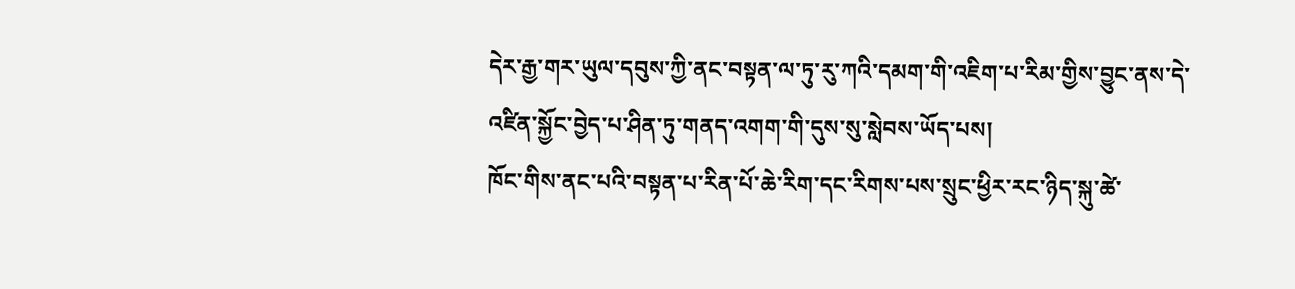དེར་རྒྱ་གར་ཡུལ་དབུས་ཀྱི་ནང་བསྟན་ལ་ཏུ་རུ་ཀའི་དམག་གི་འཇིག་པ་རིམ་གྱིས་བྱུང་ནས་དེ་འཛིན་སྐྱོང་བྱེད་པ་ཤིན་ཏུ་གནད་འགག་གི་དུས་སུ་སླེབས་ཡོད་པས།
ཁོང་གིས་ནང་པའི་བསྟན་པ་རིན་པོ་ཆེ་རིག་དང་རིགས་པས་སྲུང་ཕྱིར་རང་ཉིད་སྐུ་ཚེ་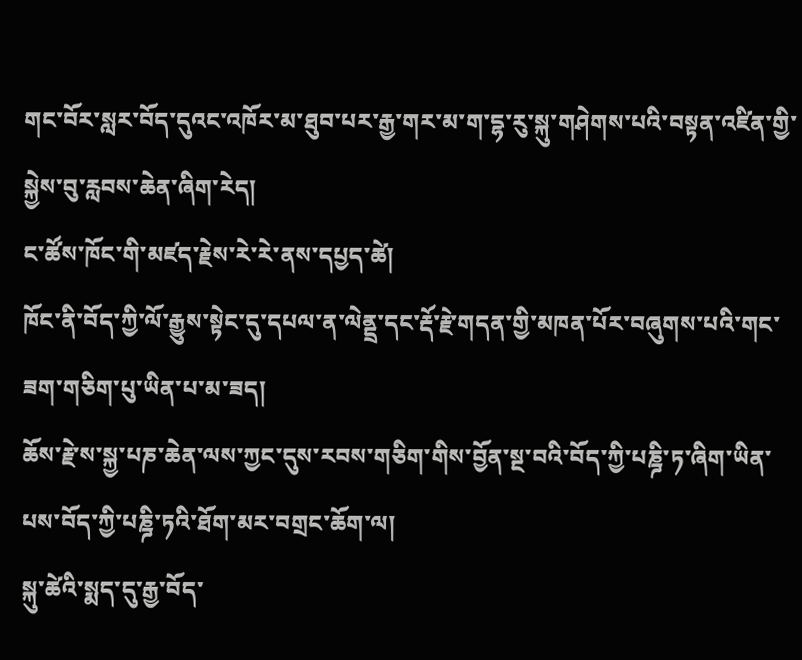གང་བོར་སླར་བོད་དུའང་འཁོར་མ་ཐུབ་པར་རྒྱ་གར་མ་ག་དྷ་རུ་སྐུ་གཤེགས་པའི་བསྟན་འཛིན་གྱི་སྐྱེས་བུ་རླབས་ཆེན་ཞིག་རེད།
ང་ཚོས་ཁོང་གི་མཛད་རྗེས་རེ་རེ་ནས་དཔྱད་ཚེ།
ཁོང་ནི་བོད་ཀྱི་ལོ་རྒྱུས་སྟེང་དུ་དཔལ་ན་ལེནྡྲ་དང་རྡོ་རྗེ་གདན་གྱི་མཁན་པོར་བཞུགས་པའི་གང་ཟག་གཅིག་པུ་ཡིན་པ་མ་ཟད།
ཆོས་རྗེ་ས་སྐྱ་པཎ་ཆེན་ལས་ཀྱང་དུས་རབས་གཅིག་གིས་བྱོན་སྔ་བའི་བོད་ཀྱི་པཎྜི་ཏ་ཞིག་ཡིན་པས་བོད་ཀྱི་པཎྜི་ཏའི་ཐོག་མར་བགྲང་ཆོག་ལ།
སྐུ་ཚེའི་སྨད་དུ་རྒྱ་བོད་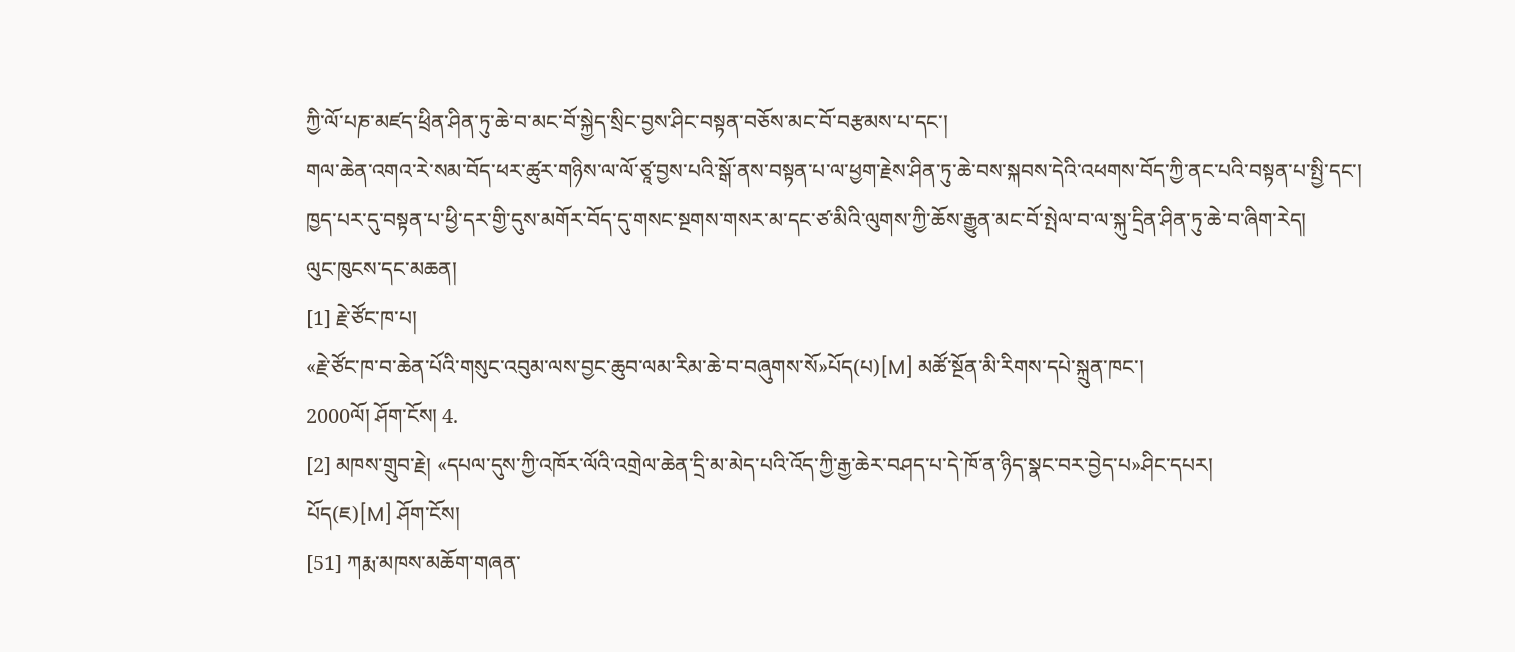ཀྱི་ལོ་པཎ་མཛད་ཕྲིན་ཤིན་ཏུ་ཆེ་བ་མང་བོ་སྐྱེད་སྲིང་བྱས་ཤིང་བསྟན་བཅོས་མང་བོ་བརྩམས་པ་དང་།
གལ་ཆེན་འགའ་རེ་སམ་བོད་ཕར་ཚུར་གཉིས་ལ་ལོ་ཙཱ་བྱས་པའི་སྒོ་ནས་བསྟན་པ་ལ་ཕྱག་རྗེས་ཤིན་ཏུ་ཆེ་བས་སྐབས་དེའི་འཕགས་བོད་ཀྱི་ནང་པའི་བསྟན་པ་སྤྱི་དང་།
ཁྱད་པར་དུ་བསྟན་པ་ཕྱི་དར་གྱི་དུས་མགོར་བོད་དུ་གསང་སྔགས་གསར་མ་དང་ཙ་མིའི་ལུགས་ཀྱི་ཆོས་རྒྱུན་མང་བོ་སྤེལ་བ་ལ་སྐུ་དྲིན་ཤིན་ཏུ་ཆེ་བ་ཞིག་རེད།
ལུང་ཁུངས་དང་མཆན།
[1] རྗེ་ཙོང་ཁ་པ།
«རྗེ་ཙོང་ཁ་བ་ཆེན་པོའི་གསུང་འབུམ་ལས་བྱང་ཆུབ་ལམ་རིམ་ཆེ་བ་བཞུགས་སོ»པོད(པ)[M] མཚོ་སྔོན་མི་རིགས་དཔེ་སྐྲུན་ཁང་།
2000ལོ། ཤོག་ངོས། 4.
[2] མཁས་གྲུབ་རྗེ། «དཔལ་དུས་ཀྱི་འཁོར་ལོའི་འགྲེལ་ཆེན་དྲི་མ་མེད་པའི་འོད་ཀྱི་རྒྱ་ཆེར་བཤད་པ་དེ་ཁོ་ན་ཉིད་སྣང་བར་བྱེད་པ»ཤིང་དཔར།
པོད(ཇ)[M] ཤོག་ངོས།
[51] ཀརྨ་མཁས་མཆོག་གཞན་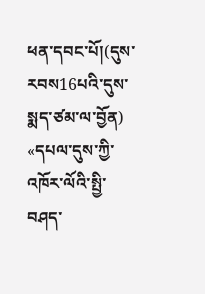ཕན་དབང་པོ།(དུས་རབས16པའི་དུས་སྨད་ཙམ་ལ་བྱོན)
«དཔལ་དུས་ཀྱི་འཁོར་ལོའི་སྤྱི་བཤད་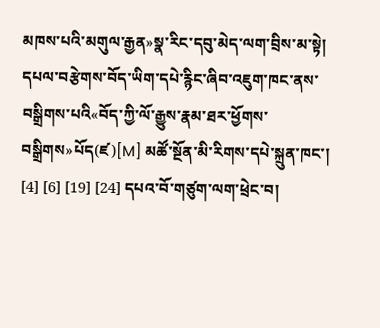མཁས་པའི་མགུལ་རྒྱན»སྣ་རིང་དབུ་མེད་ལག་བྲིས་མ་སྟེ།
དཔལ་བརྩེགས་བོད་ཡིག་དཔེ་རྙིང་ཞིབ་འཇུག་ཁང་ནས་བསྒྲིགས་པའི«བོད་ཀྱི་ལོ་རྒྱུས་རྣམ་ཐར་ཕྱོགས་བསྒྲིགས»པོད(ཛ)[M] མཚོ་སྔོན་མི་རིགས་དཔེ་སྐྲུན་ཁང་།
[4] [6] [19] [24] དཔའ་བོ་གཙུག་ལག་ཕྲེང་བ།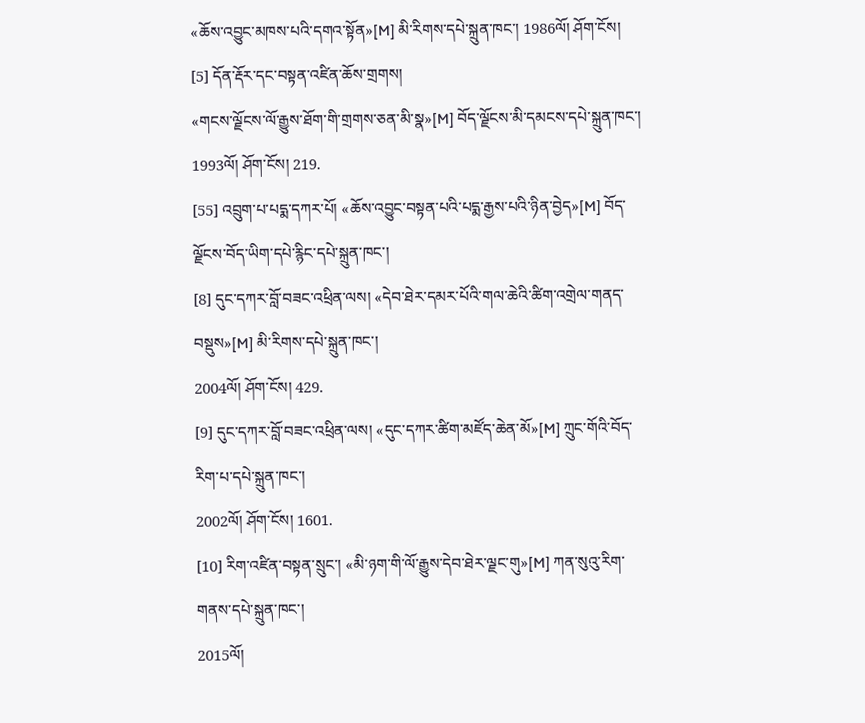«ཆོས་འབྱུང་མཁས་པའི་དགའ་སྟོན»[M] མི་རིགས་དཔེ་སྐྲུན་ཁང་། 1986ལོ། ཤོག་ངོས།
[5] དོན་རྡོར་དང་བསྟན་འཛིན་ཆོས་གྲགས།
«གངས་ལྗོངས་ལོ་རྒྱུས་ཐོག་གི་གྲགས་ཅན་མི་སྣ»[M] བོད་ལྗོངས་མི་དམངས་དཔེ་སྐྲུན་ཁང་།
1993ལོ། ཤོག་ངོས། 219.
[55] འབྲུག་པ་པདྨ་དཀར་པོ། «ཆོས་འབྱུང་བསྟན་པའི་པདྨ་རྒྱས་པའི་ཉིན་བྱེད»[M] བོད་ལྗོངས་བོད་ཡིག་དཔེ་རྙིང་དཔེ་སྐྲུན་ཁང་།
[8] དུང་དཀར་བློ་བཟང་འཕྲིན་ལས། «དེབ་ཐེར་དམར་པོའི་གལ་ཆེའི་ཚིག་འགྲེལ་གནད་བསྡུས»[M] མི་རིགས་དཔེ་སྐྲུན་ཁང་།
2004ལོ། ཤོག་ངོས། 429.
[9] དུང་དཀར་བློ་བཟང་འཕྲིན་ལས། «དུང་དཀར་ཚིག་མཛོད་ཆེན་མོ»[M] ཀྲུང་གོའི་བོད་རིག་པ་དཔེ་སྐྲུན་ཁང་།
2002ལོ། ཤོག་ངོས། 1601.
[10] རིག་འཛིན་བསྟན་སྲུང་། «མི་ཉག་གི་ལོ་རྒྱུས་དེབ་ཐེར་ལྗང་གུ»[M] ཀན་སུའུ་རིག་གནས་དཔེ་སྐྲུན་ཁང་།
2015ལོ།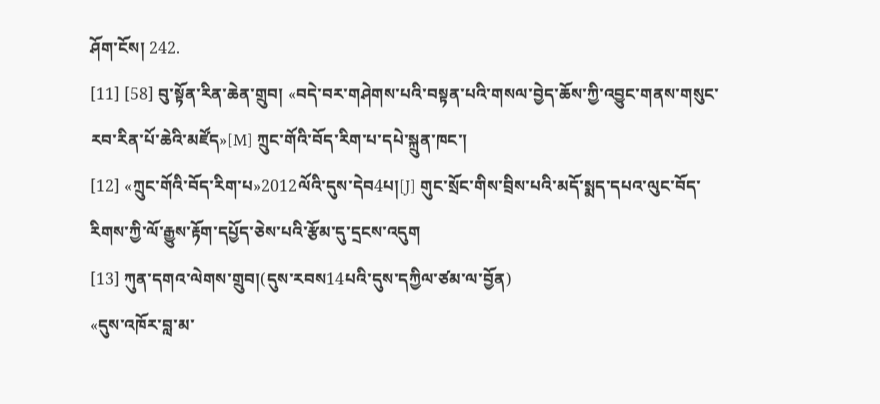ཤོག་ངོས། 242.
[11] [58] བུ་སྟོན་རིན་ཆེན་གྲུབ། «བདེ་བར་གཤེགས་པའི་བསྟན་པའི་གསལ་བྱེད་ཆོས་ཀྱི་འབྱུང་གནས་གསུང་རབ་རིན་པོ་ཆེའི་མཛོད»[M] ཀྲུང་གོའི་བོད་རིག་པ་དཔེ་སྐྲུན་ཁང་།
[12] «ཀྲུང་གོའི་བོད་རིག་པ»2012ལོའི་དུས་དེབ4པ།[J] གུང་སྲོང་གིས་བྲིས་པའི་མདོ་སྨད་དཔའ་ལུང་བོད་རིགས་ཀྱི་ལོ་རྒྱུས་རྟོག་དཔྱོད་ཅེས་པའི་རྩོམ་དུ་དྲངས་འདུག
[13] ཀུན་དགའ་ལེགས་གྲུབ།(དུས་རབས14པའི་དུས་དཀྱིལ་ཙམ་ལ་བྱོན)
«དུས་འཁོར་བླ་མ་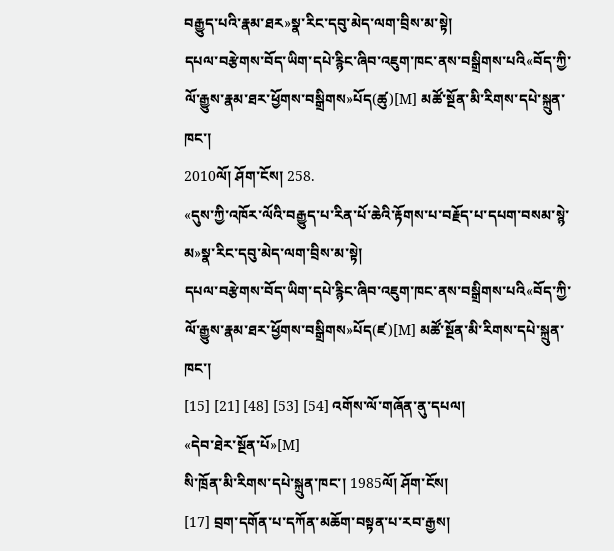བརྒྱུད་པའི་རྣམ་ཐར»སྣ་རིང་དབུ་མེད་ལག་བྲིས་མ་སྟེ།
དཔལ་བརྩེགས་བོད་ཡིག་དཔེ་རྙིང་ཞིབ་འཇུག་ཁང་ནས་བསྒྲིགས་པའི«བོད་ཀྱི་ལོ་རྒྱུས་རྣམ་ཐར་ཕྱོགས་བསྒྲིགས»པོད(ཚུ)[M] མཚོ་སྔོན་མི་རིགས་དཔེ་སྐྲུན་ཁང་།
2010ལོ། ཤོག་ངོས། 258.
«དུས་ཀྱི་འཁོར་ལོའི་བརྒྱུད་པ་རིན་པོ་ཆེའི་རྟོགས་པ་བརྗོད་པ་དཔག་བསམ་སྙེ་མ»སྣ་རིང་དབུ་མེད་ལག་བྲིས་མ་སྟེ།
དཔལ་བརྩེགས་བོད་ཡིག་དཔེ་རྙིང་ཞིབ་འཇུག་ཁང་ནས་བསྒྲིགས་པའི«བོད་ཀྱི་ལོ་རྒྱུས་རྣམ་ཐར་ཕྱོགས་བསྒྲིགས»པོད(ཛ)[M] མཚོ་སྔོན་མི་རིགས་དཔེ་སྐྲུན་ཁང་།
[15] [21] [48] [53] [54] འགོས་ལོ་གཞོན་ནུ་དཔལ།
«དེབ་ཐེར་སྔོན་པོ»[M]
སི་ཁྲོན་མི་རིགས་དཔེ་སྐྲུན་ཁང་། 1985ལོ། ཤོག་ངོས།
[17] བྲག་དགོན་པ་དཀོན་མཆོག་བསྟན་པ་རབ་རྒྱས།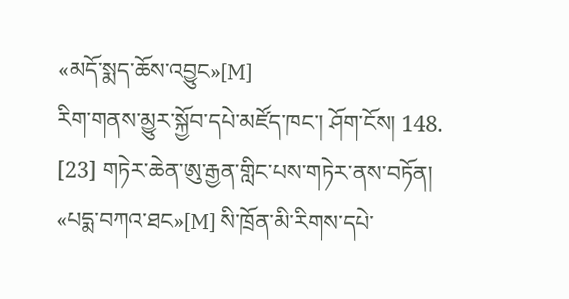«མདོ་སྨད་ཆོས་འབྱུང»[M]
རིག་གནས་མྱུར་སྐྱོབ་དཔེ་མཛོད་ཁང་། ཤོག་ངོས། 148.
[23] གཏེར་ཆེན་ཨུ་རྒྱན་གླིང་པས་གཏེར་ནས་བཏོན།
«པདྨ་བཀའ་ཐང»[M] སི་ཁྲོན་མི་རིགས་དཔེ་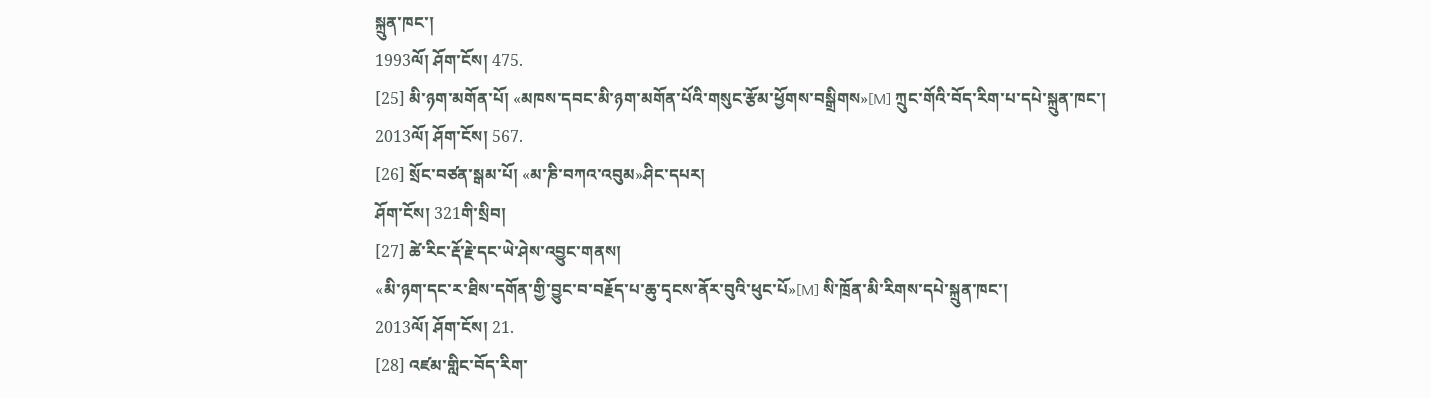སྐྲུན་ཁང་།
1993ལོ། ཤོག་ངོས། 475.
[25] མི་ཉག་མགོན་པོ། «མཁས་དབང་མི་ཉག་མགོན་པོའི་གསུང་རྩོམ་ཕྱོགས་བསྒྲིགས»[M] ཀྲུང་གོའི་བོད་རིག་པ་དཔེ་སྐྲུན་ཁང་།
2013ལོ། ཤོག་ངོས། 567.
[26] སྲོང་བཙན་སྒམ་པོ། «མ་ཎི་བཀའ་འབུམ»ཤིང་དཔར།
ཤོག་ངོས། 321གི་སྲིབ།
[27] ཚེ་རིང་རྡོ་རྗེ་དང་ཡེ་ཤེས་འབྱུང་གནས།
«མི་ཉག་དང་ར་ཐིས་དགོན་གྱི་བྱུང་བ་བརྗོད་པ་ཆུ་དྭངས་ནོར་བུའི་ཕུང་པོ»[M] སི་ཁྲོན་མི་རིགས་དཔེ་སྐྲུན་ཁང་།
2013ལོ། ཤོག་ངོས། 21.
[28] འཛམ་གླིང་བོད་རིག་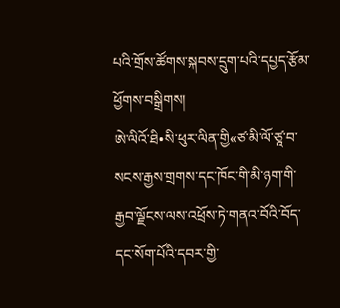པའི་གྲོས་ཚོགས་སྐབས་དྲུག་པའི་དཔྱད་རྩོམ་ཕྱོགས་བསྒྲིགས།
ཨེ་ལིའོ་ཐི•སི་ཕུར་ལིན་གྱི«ཙ་མི་ལོ་ཙཱ་བ་སངས་རྒྱས་གྲགས་དང་ཁོང་གི་མི་ཉག་གི་རྒྱབ་ལྗོངས་ལས་འཕྲོས་ཏེ་གནའ་བོའི་བོད་དང་སོག་པོའི་དབར་གྱི་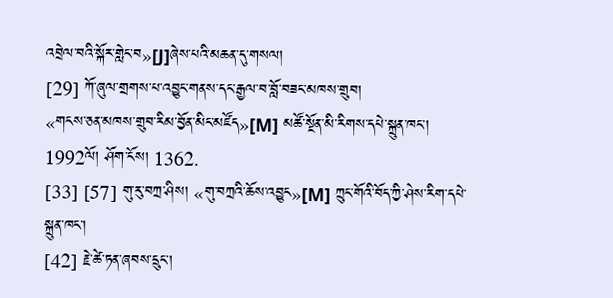འབྲེལ་བའི་སྐོར་གླེང་བ»[J]ཞེས་པའི་མཆན་དུ་གསལ།
[29] ཀོ་ཞུལ་གྲགས་པ་འབྱུང་གནས་དང་རྒྱལ་བ་བློ་བཟང་མཁས་གྲུབ།
«གངས་ཅན་མཁས་གྲུབ་རིམ་བྱོན་མིང་མཛོད»[M] མཚོ་སྔོན་མི་རིགས་དཔེ་སྐྲུན་ཁང་།
1992ལོ། ཤོག་ངོས། 1362.
[33] [57] གུ་རུ་བཀྲ་ཤིས། «གུ་བཀྲའི་ཆོས་འབྱུང»[M] ཀྲུང་གོའི་བོད་ཀྱི་ཤེས་རིག་དཔེ་སྐྲུན་ཁང་།
[42] རྗེ་ཚེ་ཏན་ཞབས་དྲུང་།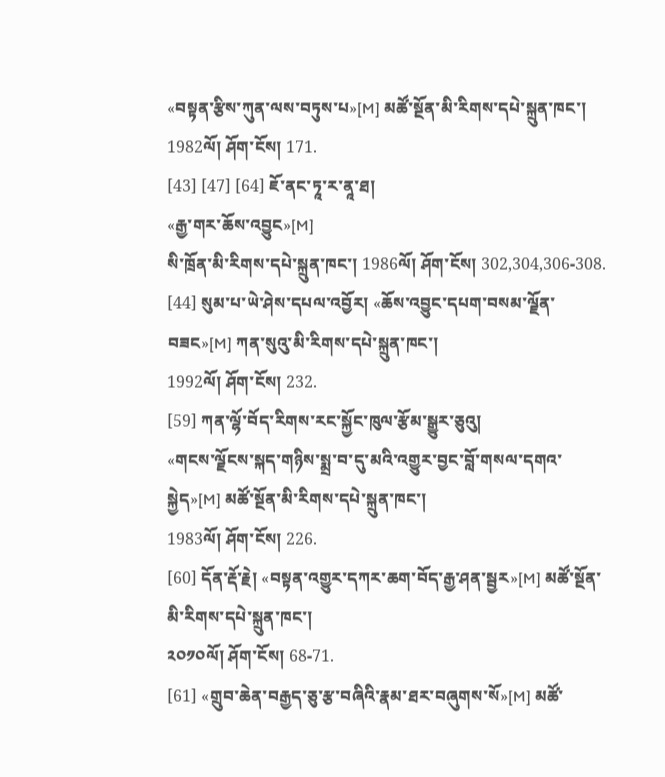«བསྟན་རྩིས་ཀུན་ལས་བཏུས་པ»[M] མཚོ་སྔོན་མི་རིགས་དཔེ་སྐྲུན་ཁང་། 1982ལོ། ཤོག་ངོས། 171.
[43] [47] [64] ཇོ་ནང་ཏཱ་ར་ནཱ་ཐ།
«རྒྱ་གར་ཆོས་འབྱུང»[M]
སི་ཁྲོན་མི་རིགས་དཔེ་སྐྲུན་ཁང་། 1986ལོ། ཤོག་ངོས། 302,304,306-308.
[44] སུམ་པ་ཡེ་ཤེས་དཔལ་འབྱོར། «ཆོས་འབྱུང་དཔག་བསམ་ལྗོན་བཟང»[M] ཀན་སུའུ་མི་རིགས་དཔེ་སྐྲུན་ཁང་།
1992ལོ། ཤོག་ངོས། 232.
[59] ཀན་ལྷོ་བོད་རིགས་རང་སྐྱོང་ཁུལ་རྩོམ་སྒྱུར་ཅུའུ།
«གངས་ལྗོངས་སྐད་གཉིས་སྨྲ་བ་དུ་མའི་འགྱུར་བྱང་བློ་གསལ་དགའ་སྐྱེད»[M] མཚོ་སྔོན་མི་རིགས་དཔེ་སྐྲུན་ཁང་།
1983ལོ། ཤོག་ངོས། 226.
[60] དོན་རྡོ་རྗེ། «བསྟན་འགྱུར་དཀར་ཆག་བོད་རྒྱ་ཤན་སྦྱར»[M] མཚོ་སྔོན་མི་རིགས་དཔེ་སྐྲུན་ཁང་།
༢༠༡༠ལོ། ཤོག་ངོས། 68-71.
[61] «གྲུབ་ཆེན་བརྒྱད་ཅུ་རྩ་བཞིའི་རྣམ་ཐར་བཞུགས་སོ»[M] མཚོ་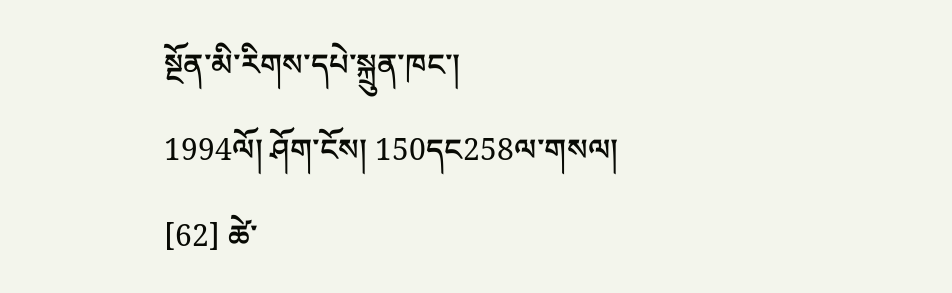སྔོན་མི་རིགས་དཔེ་སྐྲུན་ཁང་།
1994ལོ། ཤོག་ངོས། 150དང258ལ་གསལ།
[62] ཚེ་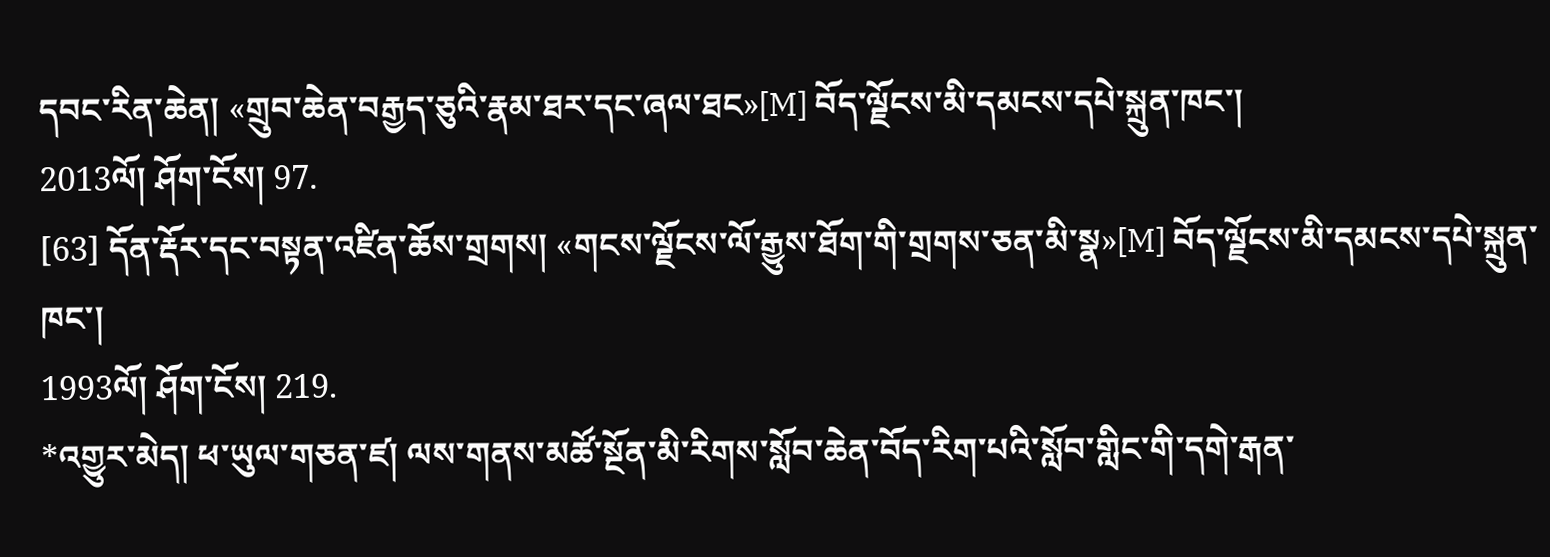དབང་རིན་ཆེན། «གྲུབ་ཆེན་བརྒྱད་ཅུའི་རྣམ་ཐར་དང་ཞལ་ཐང»[M] བོད་ལྗོངས་མི་དམངས་དཔེ་སྐྲུན་ཁང་།
2013ལོ། ཤོག་ངོས། 97.
[63] དོན་རྡོར་དང་བསྟན་འཛིན་ཆོས་གྲགས། «གངས་ལྗོངས་ལོ་རྒྱུས་ཐོག་གི་གྲགས་ཅན་མི་སྣ»[M] བོད་ལྗོངས་མི་དམངས་དཔེ་སྐྲུན་ཁང་།
1993ལོ། ཤོག་ངོས། 219.
*འགྱུར་མེད། ཕ་ཡུལ་གཅན་ཛ། ལས་གནས་མཚོ་སྔོན་མི་རིགས་སློབ་ཆེན་བོད་རིག་པའི་སློབ་གླིང་གི་དགེ་རྒན་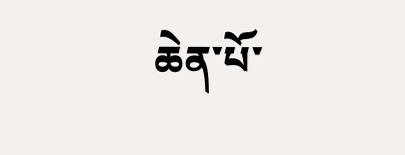ཆེན་པོ་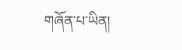གཞོན་པ་ཡིན།